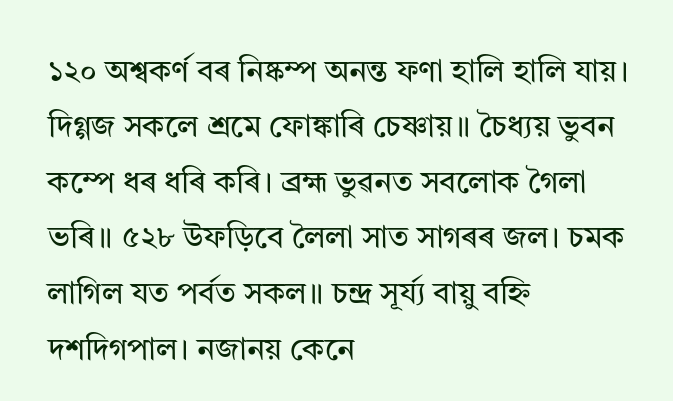১২০ অশ্বকৰ্ণ বৰ নিষ্কম্প অনন্ত ফণা হালি হালি যায়। দিগ্গজ সকলে শ্ৰমে ফোঙ্কাৰি চেষ্ণায়॥ চৈধ্যয় ভুবন কম্পে ধৰ ধৰি কৰি। ব্ৰহ্ম ভুৱনত সবলোক গৈলা ভৰি॥ ৫২৮ উফড়িবে লৈলা সাত সাগৰৰ জল। চমক লাগিল যত পৰ্বত সকল॥ চন্দ্ৰ সূৰ্য্য বায়ু বহ্নি দশদিগপাল। নজানয় কেনে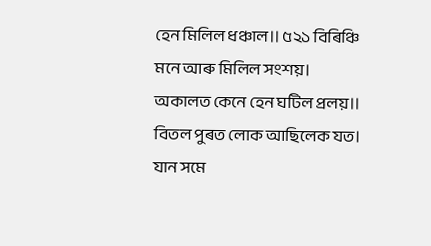হেন মিলিল ধঞ্চাল॥ ৫২১ বিৰিঞ্চি মনে আৰু মিলিল সংশয়। অকালত কেনে হেন ঘটিল প্ৰলয়॥ বিতল পুৰত লোক আছিলেক যত। যান সমে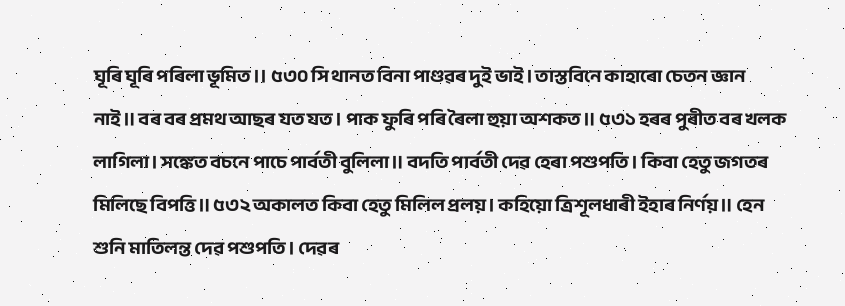ঘূৰি ঘূৰি পৰিলা ভূমিত।। ৫৩০ সি থানত বিনা পাণ্ডৱৰ দুই ভাই। তাস্তবিনে কাহাৰো চেতন জ্ঞান নাই॥ বৰ বৰ প্ৰমথ আছৰ যত যত। পাক ফুৰি পৰি ৰৈলা হুয়া অশকত॥ ৫৩১ হৰৰ পুৰীত বৰ খলক লাগিলা। সঙ্কেত বচনে পাচে পাৰ্বতী বুলিলা॥ বদতি পাৰ্বতী দেৱ হেৰা পশুপতি। কিবা হেতু জগতৰ মিলিছে বিপত্তি॥ ৫৩২ অকালত কিবা হেতু মিলিল প্ৰলয়। কহিয়ো ত্ৰিশূলধাৰী ইহাৰ নিৰ্ণয়॥ হেন শুনি মাতিলন্ত দেৱ পশুপতি। দেৱৰ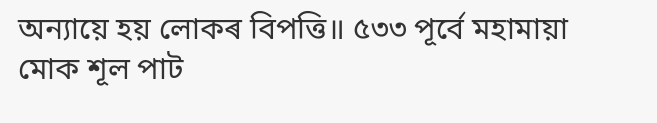অন্যায়ে হয় লোকৰ বিপত্তি॥ ৫৩৩ পূৰ্বে মহামায়া মোক শূল পাট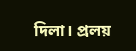দিলা। প্ৰলয়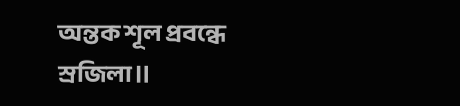অন্তক শূল প্ৰবন্ধে স্ৰজিলা॥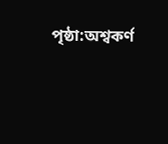পৃষ্ঠা:অশ্বকৰ্ণ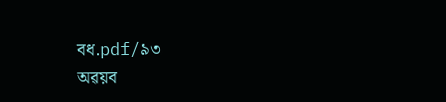বধ.pdf/৯৩
অৱয়ব